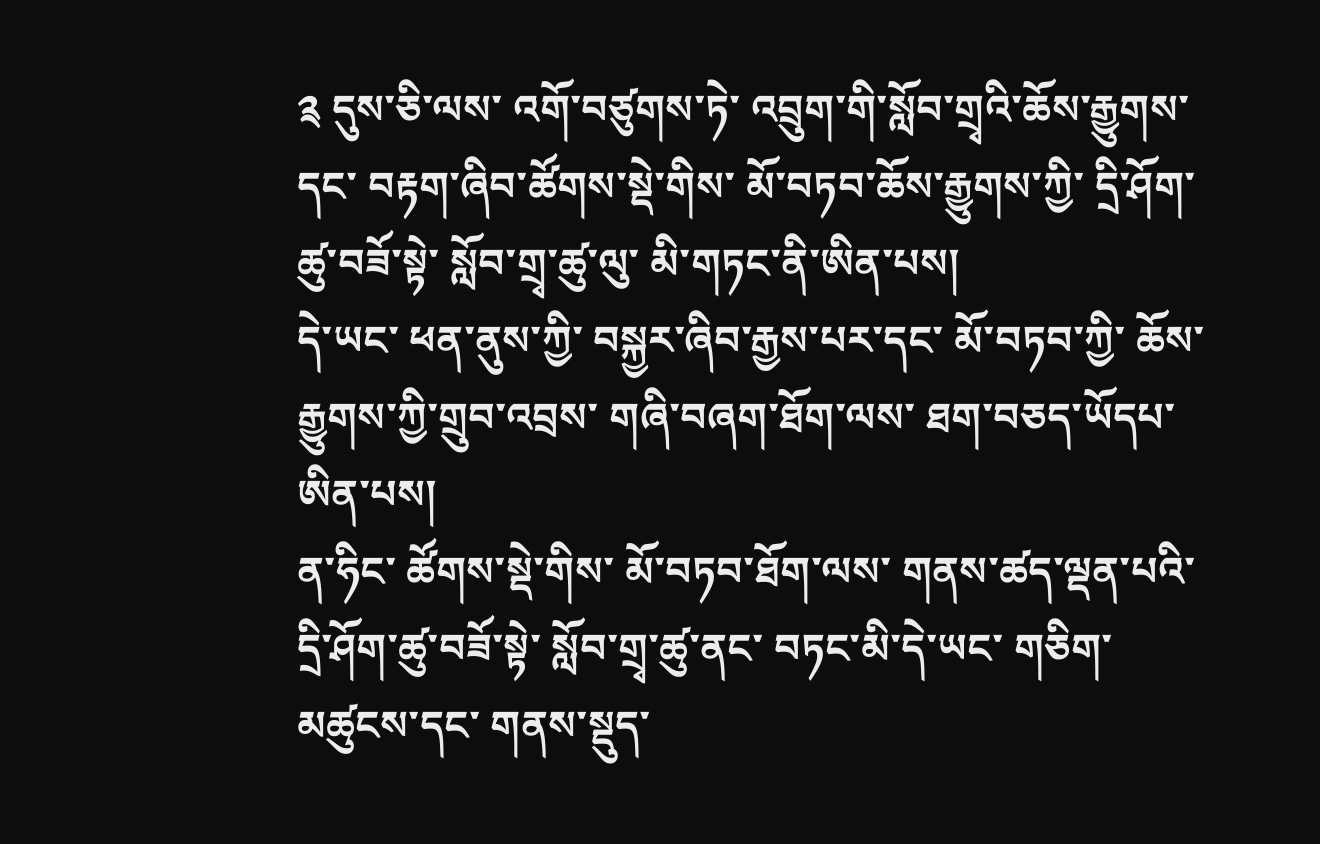༉ དུས་ཅི་ལས་ འགོ་བཙུགས་ཏེ་ འབྲུག་གི་སློབ་གྲྭའི་ཆོས་རྒྱུགས་དང་ བརྟག་ཞིབ་ཚོགས་སྡེ་གིས་ མོ་བཏབ་ཆོས་རྒྱུགས་ཀྱི་ དྲི་ཤོག་ཚུ་བཟོ་སྟེ་ སློབ་གྲྭ་ཚུ་ལུ་ མི་གཏང་ནི་ཨིན་པས།
དེ་ཡང་ ཕན་ནུས་ཀྱི་ བསྐྱར་ཞིབ་རྒྱས་པར་དང་ མོ་བཏབ་ཀྱི་ ཆོས་རྒྱུགས་ཀྱི་གྲུབ་འབྲས་ གཞི་བཞག་ཐོག་ལས་ ཐག་བཅད་ཡོདཔ་ཨིན་པས།
ན་ཧིང་ ཚོགས་སྡེ་གིས་ མོ་བཏབ་ཐོག་ལས་ གནས་ཚད་ལྡན་པའི་ དྲི་ཤོག་ཚུ་བཟོ་སྟེ་ སློབ་གྲྭ་ཚུ་ནང་ བཏང་མི་དེ་ཡང་ གཅིག་མཚུངས་དང་ གནས་སྡུད་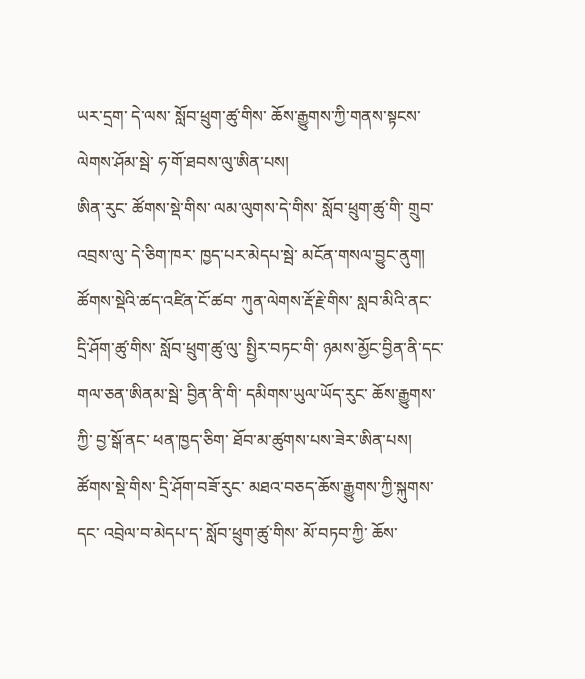ཡར་དྲག་ དེ་ལས་ སློབ་ཕྲུག་ཚུ་གིས་ ཆོས་རྒྱུགས་ཀྱི་གནས་སྟངས་ ལེགས་ཤོམ་སྦེ་ ཧ་གོ་ཐབས་ལུ་ཨིན་པས།
ཨིན་རུང་ ཚོགས་སྡེ་གིས་ ལམ་ལུགས་དེ་གིས་ སློབ་ཕྲུག་ཚུ་གི་ གྲུབ་འབྲས་ལུ་ དེ་ཅིག་ཁར་ ཁྱད་པར་མེདཔ་སྦེ་ མངོན་གསལ་བྱུང་ནུག།
ཚོགས་སྡེའི་ཚད་འཛིན་ངོ་ཚབ་ ཀུན་ལེགས་རྡོ་རྗེ་གིས་ སླབ་མིའི་ནང་ དྲི་ཤོག་ཚུ་གིས་ སློབ་ཕྲུག་ཚུ་ལུ་ སྤྱིར་བཏང་གི་ ཉམས་མྱོང་བྱིན་ནི་དང་ གལ་ཅན་ཨིནམ་སྦེ་ བྱིན་ནི་གི་ དམིགས་ཡུལ་ཡོད་རུང་ ཆོས་རྒྱུགས་ཀྱི་ བྱ་སྒོ་ནང་ ཕན་ཁྱད་ཅིག་ ཐོབ་མ་ཚུགས་པས་ཟེར་ཨིན་པས།
ཚོགས་སྡེ་གིས་ དྲི་ཤོག་བཟོ་རུང་ མཐའ་བཅད་ཆོས་རྒྱུགས་ཀྱི་སྐུགས་དང་ འབྲེལ་བ་མེདཔ་ད་ སློབ་ཕྲུག་ཚུ་གིས་ མོ་བཏབ་ཀྱི་ ཆོས་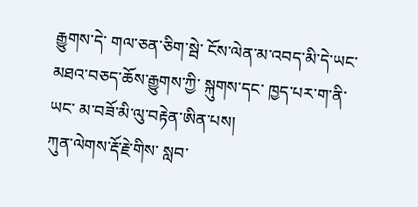རྒྱུགས་དེ་ གལ་ཅན་ཅིག་སྦེ་ ངོས་ལེན་མ་འབད་མི་དེ་ཡང་ མཐའ་བཅད་ཆོས་རྒྱུགས་ཀྱི་ སྐུགས་དང་ ཁྱད་པར་ག་ནི་ཡང་ མ་བཟོ་མི་ལུ་བརྟེན་ཨིན་པས།
ཀུན་ལེགས་རྡོ་རྗེ་གིས་ སླབ་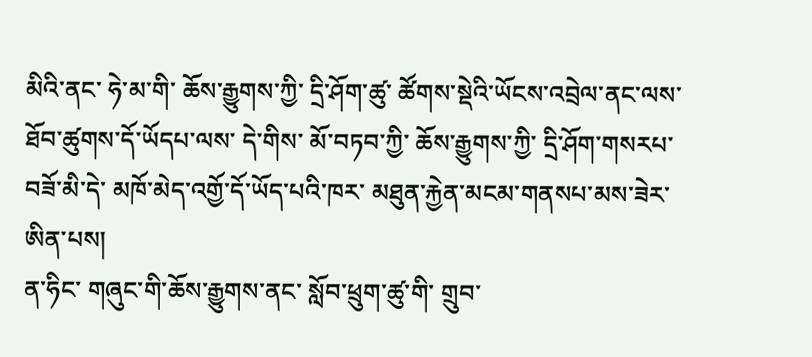མིའི་ནང་ ཧེ་མ་གི་ ཆོས་རྒྱུགས་ཀྱི་ དྲི་ཤོག་ཚུ་ ཚོགས་སྡེའི་ཡོངས་འབྲེལ་ནང་ལས་ ཐོབ་ཚུགས་དོ་ཡོདཔ་ལས་ དེ་གིས་ མོ་བཏབ་ཀྱི་ ཆོས་རྒྱུགས་ཀྱི་ དྲི་ཤོག་གསརཔ་བཟོ་མི་དེ་ མཁོ་མེད་འགྱོ་དོ་ཡོད་པའི་ཁར་ མཐུན་རྐྱེན་མངམ་གནསཔ་མས་ཟེར་ཨིན་པས།
ན་ཧིང་ གཞུང་གི་ཆོས་རྒྱུགས་ནང་ སློབ་ཕྲུག་ཚུ་གི་ གྲུབ་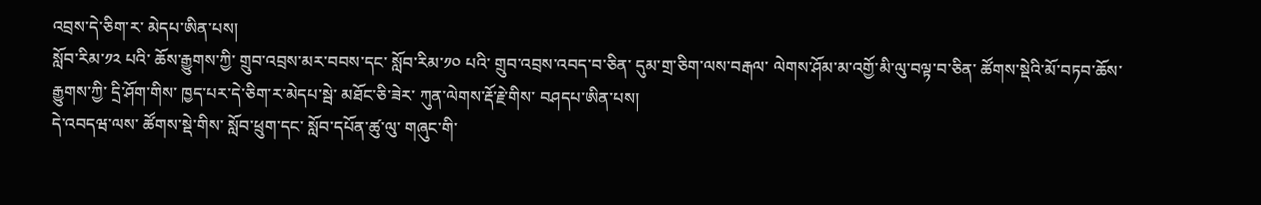འབྲས་དེ་ཅིག་ར་ མེདཔ་ཨིན་པས།
སློབ་རིམ་༡༢ པའི་ ཆོས་རྒྱུགས་ཀྱི་ གྲུབ་འབྲས་མར་བབས་དང་ སློབ་རིམ་༡༠ པའི་ གྲུབ་འབྲས་འབད་བ་ཅིན་ དུམ་གྲ་ཅིག་ལས་བརྒལ་ ལེགས་ཤོམ་མ་འགྱོ་མི་ལུ་བལྟ་བ་ཅིན་ ཚོགས་སྡེའི་མོ་བཏབ་ཆོས་རྒྱུགས་ཀྱི་ དྲི་ཤོག་གིས་ ཁྱད་པར་དེ་ཅིག་ར་མེདཔ་སྦེ་ མཐོང་ཅི་ཟེར་ ཀུན་ལེགས་རྡོ་རྗེ་གིས་ བཤདཔ་ཨིན་པས།
དེ་འབདཝ་ལས་ ཚོགས་སྡེ་གིས་ སློབ་ཕྲུག་དང་ སློབ་དཔོན་ཚུ་ལུ་ གཞུང་གི་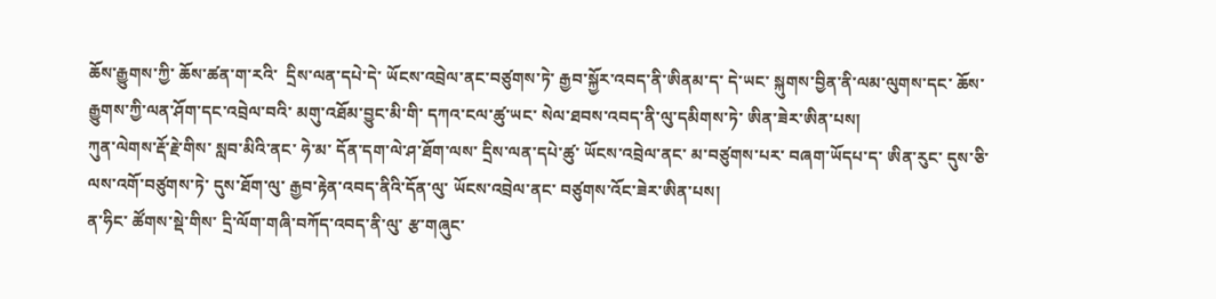ཆོས་རྒྱུགས་ཀྱི་ ཆོས་ཚན་ག་རའི་  དྲིས་ལན་དཔེ་དེ་ ཡོངས་འབྲེལ་ནང་བཙུགས་ཏེ་ རྒྱབ་སྐྱོར་འབད་ནི་ཨིནམ་ད་ དེ་ཡང་ སྐུགས་བྱིན་ནི་ལམ་ལུགས་དང་ ཆོས་རྒྱུགས་ཀྱི་ལན་ཤོག་དང་འབྲེལ་བའི་ མགུ་འཐོམ་བྱུང་མི་གི་ དཀའ་ངལ་ཚུ་ཡང་ སེལ་ཐབས་འབད་ནི་ལུ་དམིགས་ཏེ་ ཨིན་ཟེར་ཨིན་པས།
ཀུན་ལེགས་རྡོ་རྗེ་གིས་ སླབ་མིའི་ནང་ ཧེ་མ་ དོན་དག་ལེ་ཤ་ཐོག་ལས་ དྲིས་ལན་དཔེ་ཚུ་ ཡོངས་འབྲེལ་ནང་ མ་བཙུགས་པར་ བཞག་ཡོདཔ་ད་ ཨིན་རུང་ དུས་ཅི་ལས་འགོ་བཙུགས་ཏེ་ དུས་ཐོག་ལུ་ རྒྱབ་རྟེན་འབད་ནིའི་དོན་ལུ་ ཡོངས་འབྲེལ་ནང་ བཙུགས་འོང་ཟེར་ཨིན་པས།
ན་ཧིང་ ཚོགས་སྡེ་གིས་ དྲི་ལོག་གཞི་བཀོད་འབད་ནི་ལུ་ རྩ་གཞུང་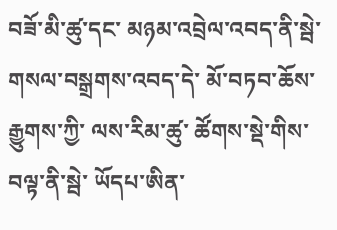བཟོ་མི་ཚུ་དང་ མཉམ་འབྲེལ་འབད་ནི་སྦེ་ གསལ་བསྒྲགས་འབད་དེ་ མོ་བཏབ་ཆོས་རྒྱུགས་ཀྱི་ ལས་རིམ་ཚུ་ ཚོགས་སྡེ་གིས་ བལྟ་ནི་སྦེ་ ཡོདཔ་ཨིན་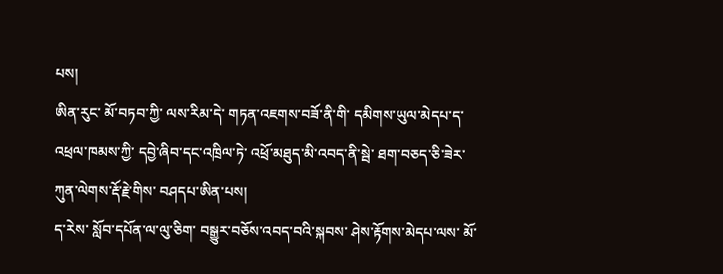པས།
ཨིན་རུང་ མོ་བཏབ་ཀྱི་ ལས་རིམ་དེ་ གཏན་འཇགས་བཟོ་ནི་གི་ དམིགས་ཡུལ་མེདཔ་ད་ འཕྲལ་ཁམས་ཀྱི་ དབྱེ་ཞིབ་དང་འཁྲིལ་ཏེ་ འཕྲོ་མཐུད་མི་འབད་ནི་སྦེ་ ཐག་བཅད་ཅི་ཟེར་ ཀུན་ལེགས་རྡོ་རྗེ་གིས་ བཤདཔ་ཨིན་པས།
ད་རེས་ སློབ་དཔོན་ལ་ལུ་ཅིག་ བསྒྱུར་བཅོས་འབད་བའི་སྐབས་ ཤེས་རྟོགས་མེདཔ་ལས་ མོ་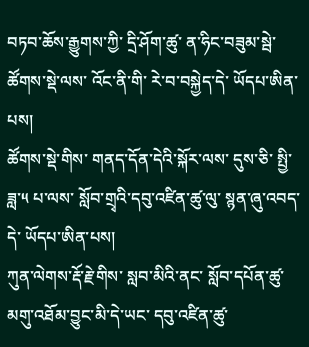བཏབ་ཆོས་རྒྱུགས་ཀྱི་ དྲི་ཤོག་ཚུ་ ན་ཧིང་བཟུམ་སྦེ་ ཚོགས་སྡེ་ལས་ འོང་ནི་གི་ རེ་བ་བསྐྱེད་དེ་ ཡོདཔ་ཨིན་པས།
ཚོགས་སྡེ་གིས་ གནད་དོན་དེའི་སྐོར་ལས་ དུས་ཅི་ སྤྱི་ཟླ་༥ པ་ལས་ སློབ་གྲྭའི་དབུ་འཛིན་ཚུ་ལུ་ སྙན་ཞུ་འབད་དེ་ ཡོདཔ་ཨིན་པས།
ཀུན་ལེགས་རྡོ་རྗེ་གིས་ སླབ་མིའི་ནང་ སློབ་དཔོན་ཚུ་ མགུ་འཐོམ་བྱུང་མི་དེ་ཡང་ དབུ་འཛིན་ཚུ་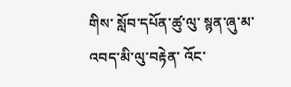གིས་ སློབ་དཔོན་ཚུ་ལུ་ སྙན་ཞུ་མ་འབད་མི་ལུ་བརྟེན་ འོང་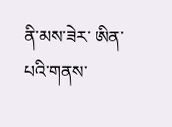ནི་མས་ཟེར་ ཨིན་པའི་གནས་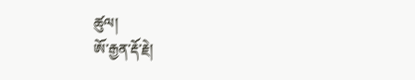ཚུལ།
ཨོ་རྒྱན་རྡོ་རྗེ།